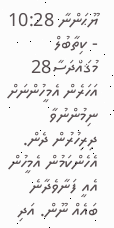ޔޫޙަންނާ 10:28 - ކިތާބުލް މުޤައްދަސާ28 އަހަރެން އެމީހުންނަށް ނިމުންނުވާ ދިރިހުރުން ދެން. އެހެންކަމުން އެމީހުން އެއީ ފަނާވެދާނެ ބައެއް ނޫން. އަދި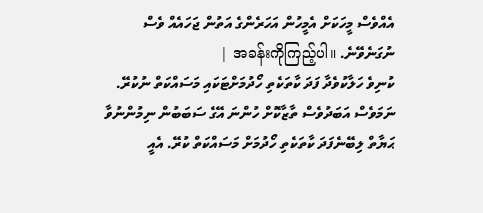އެއްވެސް މީހަކަށް އެމީހުން އަހަރެންގެ އަތުން ޖަހައެއް ވެސް ނުގަނެވޭނެ. အခန်းကိုကြည့်ပါ။ |
ކުނިވެ ހަލާކުވެދާ ފަދަ ކާތަކެތި ހޯދުމަށްޓަކައި މަސައްކަތް ނުކުރޭ. ނަމަވެސް އަބަދުވެސް ތާޒާކޮށް ހުންނަ އޭގެ ސަބަބުން ނިމުންނުވާ ޙަޔާތް ލިބޭނެފަދަ ކާތަކެތި ހޯދުމަށް މަސައްކަތް ކުރޭ. އެއީ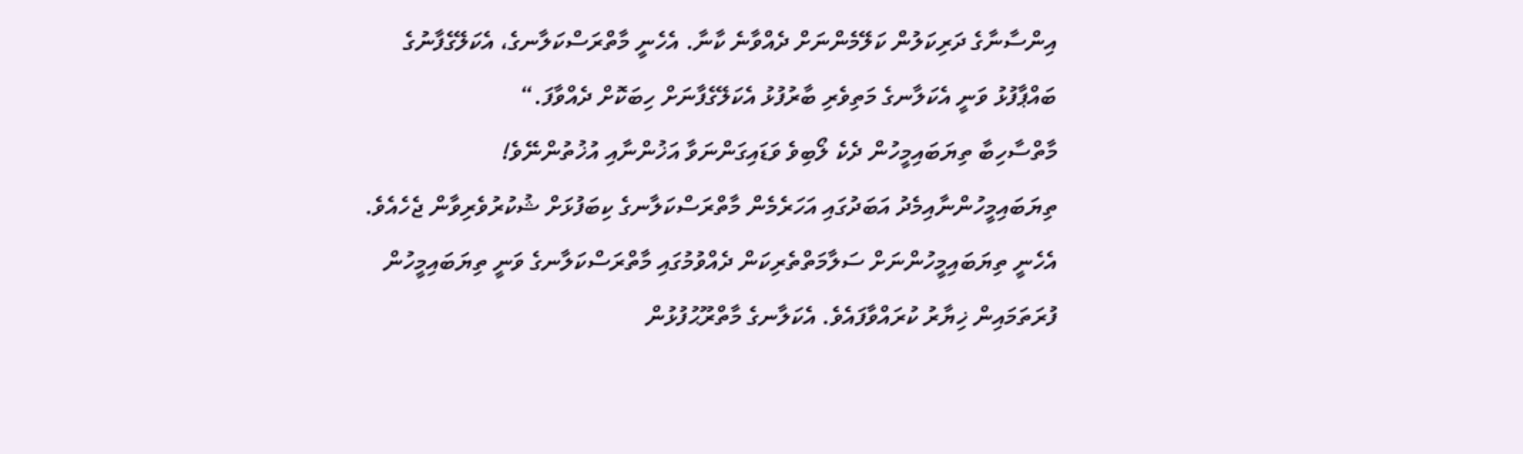އިންސާނާގެ ދަރިކަލުން ކަލޭމެންނަށް ދެއްވާނެ ކާނާ. އެހެނީ މާތްރަސްކަލާނގެ، އެކަލޭގެފާނުގެ ބައްޕާފުޅު ވަނީ އެކަލާނގެ މަތިވެރި ބާރުފުޅު އެކަލޭގެފާނަށް ހިބަކޮށް ދެއްވާފަ.“
މާތްސާހިބާ ތިޔަބައިމީހުން ދެކެ ލޯބިވެ ވަޑައިގަންނަވާ އަޚުންނާއި އުޚުތުންނޭވެ! ތިޔަބައިމީހުންނާއިމެދު އަބަދުގައި އަހަރެމެން މާތްރަސްކަލާނގެ ކިބަފުޅަށް ޝުކުރުވެރިވާން ޖެހެއެވެ. އެހެނީ ތިޔަބައިމީހުންނަށް ސަލާމަތްތެރިކަން ދެއްވުމުގައި މާތްރަސްކަލާނގެ ވަނީ ތިޔަބައިމީހުން ފުރަތަމައިން ޚިޔާރު ކުރައްވާފައެވެ. އެކަލާނގެ މާތްރޫޙުފުޅުން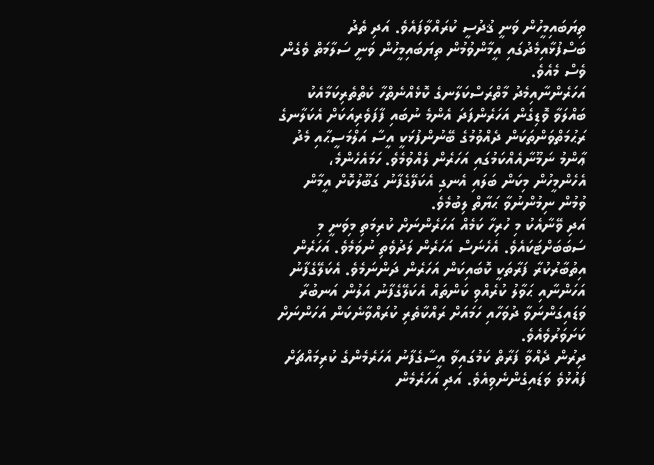ތިޔަބައިމީހުން ވަނީ ޤުދުސީ ކުރައްވާފައެވެ. އަދި ތެދު ބަސްފުޅާއިމެދުގައި އީމާންވުމުން ތިޔަބައިމީހުން ވަނީ ސަލާމަތް ވެގެން ވެސް މެއެވެ.
އަހަރެންނާއިމެދު މާތްރަސްކަލާނގެ ކޮޅެއްނެތްހާ ކެތްތެރިކަމާއެކު ބައްލަވާ ވޮޑިގެން އަހަރެންފަދަ އެންމެ ނުބައި ފާފަވެރިއަކަށް އެކަލާނގެ ރަޙުމަތްވަންތަކަން ދެއްވުމުގެ ބޭނުންފުޅަކީ އީސާ އަލްމަސީޙާއި މެދު ޢާންމު ނަމޫނާއެއްކަމުގައި އަހަރެން ލެއްވުމެވެ. ހަމައެހެންމެ، އެހެންމީހުން މިކަން ބަލައި އެނގި އެކަލޭގެފާނު ގަބޫލުކޮށް އީމާން ވުމުން ނިމުންނުވާ ޙަޔާތް ލިބުމެވެ.
އަދި ވޭނާއެކު މި ހުރިހާ ކަމެއް އަހަރެންނަށް ކުރިމަތި މިވަނީ މި ސަބަބަށްޓަކައެވެ. އެހެނަސް އަހަރެން ލަދުވެތި ނުވަމެވެ. އަހަރެން އިތުބާރުކުރާ ފަރާތަކީ ކޮބައިކަން އަހަރެން ދަންނަމެވެ. އެކަލޭގެފާނު އަހަންނާއި ޙަވާލު ކުރެއްވި ކަންތައް އެކަލޭގެފާނު އަލުން އަނބުރާ ވަޑައިގަންނަވާ ދުވަހާއި ހަމައަށް ރައްކާތެރި ކުރައްވާނެކަން އަހަންނަށް ކަށަވަރުވެއެވެ.
ދިރުން ދެއްވާ ފަރާތް ކަމުގައިވާ އީސާގެފާނު އަހަރެމެންގެ ކުރިމައްޗަށް ފައުޅުވެ ވަޑައިގެންނެވިއެވެ. އަދި އަހަރެމެން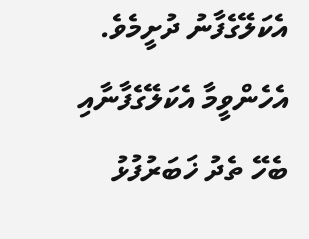އެކަލޭގެފާނު ދުށީމެވެ. އެހެންވީމާ އެކަލޭގެފާނާއި ބެހޭ ތެދު ޚަބަރުފުޅު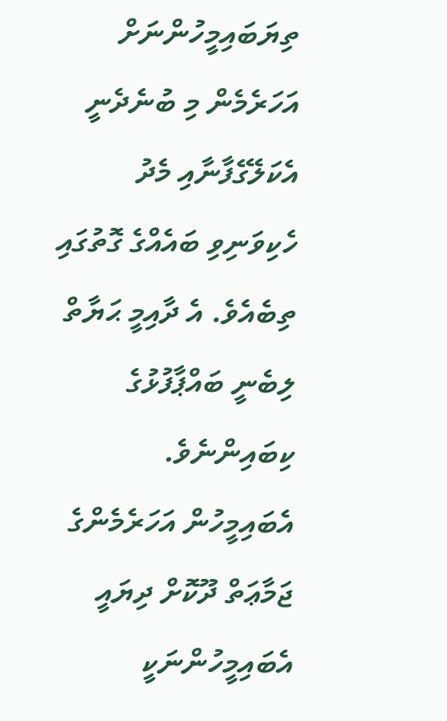ތިޔަބައިމީހުންނަށް އަހަރެމެން މި ބުނެދެނީ އެކަލޭގެފާނާއި މެދު ހެކިވަނިވި ބައެއްގެ ގޮތުގައި ތިބެއެވެ. އެ ދާއިމީ ޙަޔާތް ލިބެނީ ބައްޕާފުޅުގެ ކިބައިންނެވެ.
އެބައިމީހުން އަހަރެމެންގެ ޖަމާޢަތް ދޫކޮށް ދިޔައީ އެބައިމީހުންނަކީ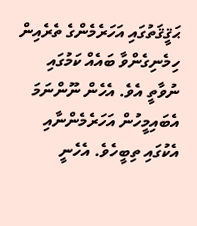ޙަޤީޤަތުގައި އަހަރެމެންގެ ތެރެއިން ހިމެނިގެންވާ ބައެއް ކަމުގައި ނުވާތީ އެވެ. އެހެން ނޫންނަމަ އެބައިމީހުން އަހަރެމެންނާއި އެކުގައި ތިބީހެވެ. އެހެނީ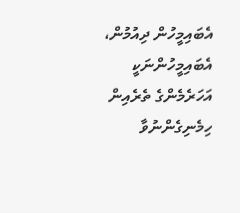އެބައިމީހުން ދިއުމުން، އެބައިމީހުންނަކީ އަހަރެމެންގެ ތެރެއިން ހިމެނިގެންނުވާ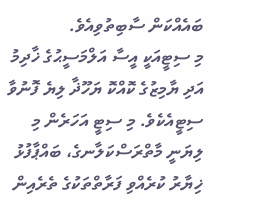ބައެއްކަން ސާބިތުވިއެވެ.
މި ސިޓީއަކީ އީސާ އަލްމަސީޙުގެ ޚާދިމު އަދި ޔާމިޒުގެ ކޮއްކޮ ޔަހޫޛާ ލިޔެ ފޮނުވާ ސިޓީއެކެވެ. މި ސިޓީ އަހަރެން މި ލިޔަނީ މާތްރަސްކަލާނގެ، ބައްޕާފުޅު ޚިޔާރު ކުރެއްވި ފަރާތްތަކުގެ ތެރެއިން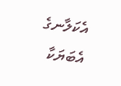އެކަލާނގެ އެބަޔަކާ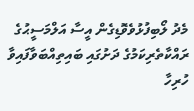މެދު ލޯބިފުޅުވެވޮޑިގެން އީސާ އަލްމަސީޙުގެ ރައްކާތެރިކަމުގެ ދަށުގައި ބައިތިއްބަވާފައިވާ ހުރިހާ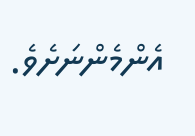އެންމެންނަށެވެ.